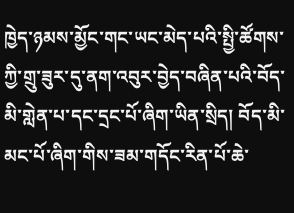ཁྱེད་ཉམས་མྱོང་གང་ཡང་མེད་པའི་སྤྱི་ཚོགས་ཀྱི་གྲུ་ཟུར་དུ་ནག་འབུར་བྱེད་བཞིན་པའི་བོད་མི་གླེན་པ་དང་དྲང་པོ་ཞིག་ཡིན་སྲིད། བོད་མི་མང་པོ་ཞིག་གིས་ཟམ་གདོང་རིན་པོ་ཆེ་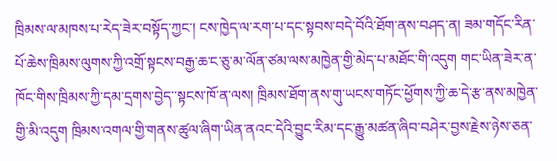ཁྲིམས་ལ་མཁས་པ་རེད་ཟེར་བསྟོད་ཀྱང་། ངས་ཁྱེད་ལ་རག་པ་དང་སྟབས་བདེ་བོའི་ཐོག་ནས་བཤད་ན། ཟམ་གདོང་རིན་པོ་ཆེས་ཁྲིམས་ལུགས་ཀྱི་འགྲོ་སྟངས་བརྒྱ་ཆ་ང་ཅུ་མ་ལོན་ཙམ་ལས་མཁྱེན་གྱི་མེད་པ་མཐོང་གི་འདུག གང་ཡིན་ཟེར་ན་ཁོང་གིས་ཁྲིམས་ཀྱི་དམ་དྲགས་བྱེད་་སྟངས་ཁོ་ན་ལས། ཁྲིམས་ཐོག་ནས་གུ་ཡངས་གཏོང་ཕྱོགས་ཀྱི་ཆ་དེ་རྩ་ནས་མཁྱེན་གྱི་མི་འདུག ཁྲིམས་འགལ་གྱི་གནས་ཚུལ་ཞིག་ཡིན་ནའང་དེའི་བྱུང་རིམ་དང་རྒྱུ་མཚན་ཞིབ་བཤེར་བྱས་རྗེས་ཉེས་ཅན་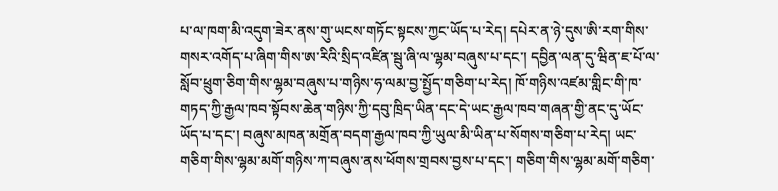པ་ལ་ཁག་མི་འདུག་ཟེར་ནས་གུ་ཡངས་གཏོང་སྟངས་ཀྱང་ཡོད་པ་རེད། དཔེར་ན་ཉེ་དུས་ཨི་རག་གིས་གསར་འགོད་པ་ཞིག་གིས་ཨ་རིའི་སྲིད་འཛིན་སྦུ་ཞི་ལ་ལྷམ་བཞུས་པ་དང་། དབྱིན་ལན་དུ་ཝིན་ཇ་པོ་ལ་སློབ་ཕྲུག་ཅིག་གིས་ལྷམ་བཞུས་པ་གཉིས་ཧ་ལམ་བྱ་སྤྱོད་གཅིག་པ་རེད། ཁོ་གཉིས་འཛམ་གླིང་གི་ཁ་གཏད་ཀྱི་རྒྱལ་ཁབ་སྟོབས་ཆེན་གཉིས་ཀྱི་དབུ་ཁྲིད་ཡིན་དང་དེ་ཡང་རྒྱལ་ཁབ་གཞན་གྱི་ནང་དུ་ཡོང་ཡོད་པ་དང་། བཞུས་མཁན་མགྲོན་བདག་རྒྱལ་ཁབ་ཀྱི་ཡུལ་མི་ཡིན་པ་སོགས་གཅིག་པ་རེད། ཡང་གཅིག་གིས་ལྷམ་མགོ་གཉིས་ཀ་བཞུས་ནས་ཕོགས་གྲབས་བྱས་པ་དང་། གཅིག་གིས་ལྷམ་མགོ་གཅིག་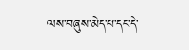ལས་བཞུས་མེད་པ་དང་དེ་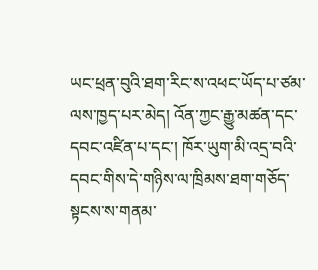ཡང་ཕྲན་བུའི་ཐག་རིང་ས་འཕང་ཡོད་པ་ཙམ་ལས་ཁྱད་པར་མེད། འོན་ཀྱང་རྒྱུ་མཚན་དང་དབང་འཛིན་པ་དང་། ཁོར་ཡུག་མི་འདྲ་བའི་དབང་གིས་དེ་གཉིས་ལ་ཁྲིམས་ཐག་གཅོད་སྟངས་ས་གནམ་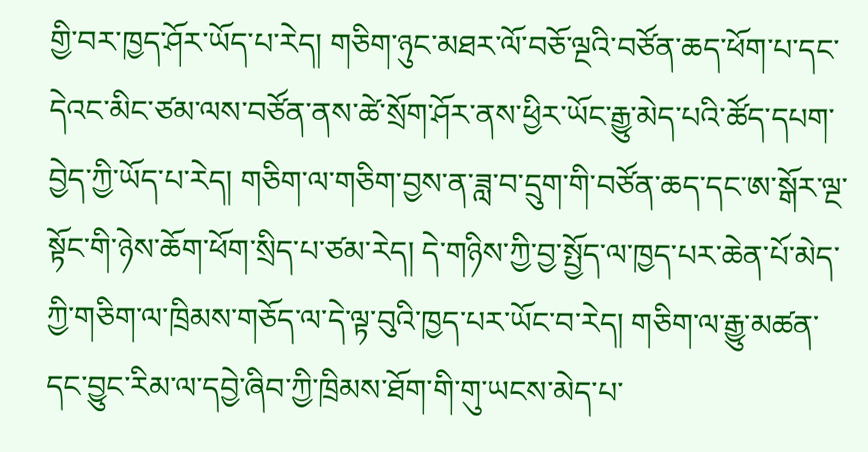གྱི་བར་ཁྱད་ཤོར་ཡོད་པ་རེད། གཅིག་ཉུང་མཐར་ལོ་བཅོ་ལྔའི་བཙོན་ཆད་ཕོག་པ་དང་དེའང་མིང་ཙམ་ལས་བཙོན་ནས་ཚེ་སྲོག་ཤོར་ནས་ཕྱིར་ཡོང་རྒྱུ་མེད་པའི་ཚོད་དཔག་བྱེད་ཀྱི་ཡོད་པ་རེད། གཅིག་ལ་གཅིག་བྱས་ན་ཟླ་བ་དྲུག་གི་བཙོན་ཆད་དང་ཨ་སྒོར་ལྔ་སྟོང་གི་ཉེས་ཆོག་ཕོག་སྲིད་པ་ཙམ་རེད། དེ་གཉིས་ཀྱི་བྱ་སྤྱོད་ལ་ཁྱད་པར་ཆེན་པོ་མེད་ཀྱི་གཅིག་ལ་ཁྲིམས་གཅོད་ལ་དེ་ལྟ་བུའི་ཁྱད་པར་ཡོང་བ་རེད། གཅིག་ལ་རྒྱུ་མཚན་དང་བྱུང་རིམ་ལ་དབྱེ་ཞིབ་ཀྱི་ཁྲིམས་ཐོག་གི་གུ་ཡངས་མེད་པ་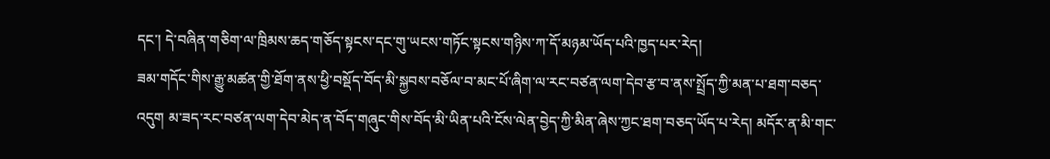དང་། དེ་བཞིན་གཅིག་ལ་ཁྲིམས་ཆད་གཅོད་སྟངས་དང་གུ་ཡངས་གཏོང་སྟངས་གཉིས་ཀ་དོ་མཉམ་ཡོད་པའི་ཁྱད་པར་རེད།
ཟམ་གདོང་གིས་རྒྱུ་མཚན་གྱི་ཐོག་ནས་ཕྱི་བསྡོད་བོད་མི་སྐྱབས་བཅོལ་བ་མང་པོ་ཞིག་ལ་རང་བཙན་ལག་དེབ་རྩ་བ་ནས་སྤྲོད་ཀྱི་མན་པ་ཐག་བཅད་འདུག མ་ཟད་རང་བཙན་ལག་དེབ་མེད་ན་བོད་གཞུང་གིས་བོད་མི་ཡིན་པའི་ངོས་ལེན་བྱེད་ཀྱི་མིན་ཞེས་ཀྱང་ཐག་བཅད་ཡོད་པ་རེད། མདོར་ན་མི་གང་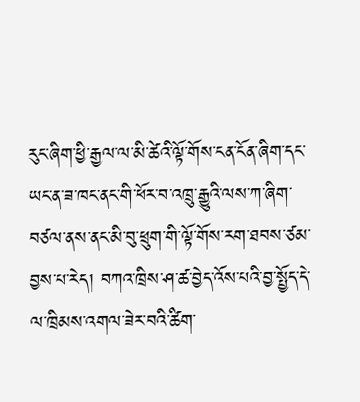རུང་ཞིག་ཕྱི་རྒྱལ་ལ་མི་ཚེའི་ལྟོ་གོས་ངན་ངོན་ཞིག་དང་ཡང་ན་ཟ་ཁང་ནང་གི་ཕོར་བ་འཁྲུ་རྒྱུའི་ལས་ཀ་ཞིག་བཙལ་ནས་ནང་མི་བུ་ཕྲུག་གི་ལྟོ་གོས་རག་ཐབས་ཙམ་བྱས་པ་རེད། བཀའ་ཁྲིས་ཤ་ཚ་བྱེད་འོས་པའི་བྱ་སྤྱོད་དེ་ལ་ཁྲིམས་འགལ་ཟེར་བའི་ཚིག་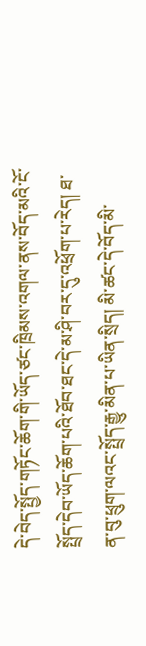དེ་བེད་སྤྱོད་གཏོང་ཆོག་གི་ཡོད་ཙང་ཁྲིམས་འགལ་ནས་བོད་མའི་ངོ་སྤྲོད་དེབ་ཡོད་ཆོག་པའི་ཐོབ་ཐང་དེ་མ་ཤི་བར་དུ་འཕྲོག་པ་རེད། ཐ་ན་བུ་ཕྲུག་ལའང་སྤྲོད་རྒྱུ་མིན་པ་ཡིན་སྲིད། མི་ཚང་དེ་བོད་མི་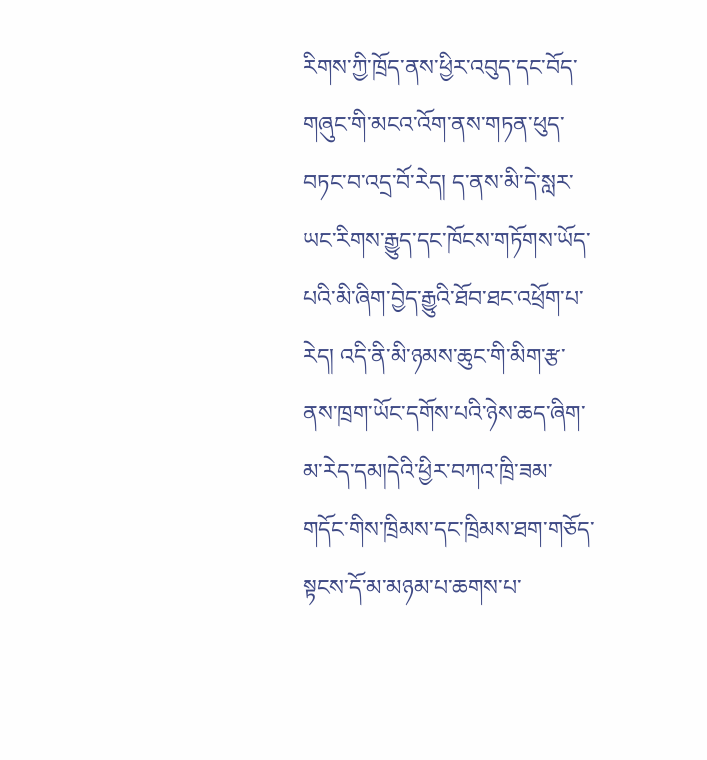རིགས་ཀྱི་ཁྲོད་ནས་ཕྱིར་འབུད་དང་བོད་གཞུང་གི་མངའ་འོག་ནས་གཏན་ཕུད་བཏང་བ་འདྲ་བོ་རེད། ད་ནས་མི་དེ་སླར་ཡང་རིགས་རྒྱུད་དང་ཁོངས་གཏོགས་ཡོད་པའི་མི་ཞིག་བྱེད་རྒྱུའི་ཐོབ་ཐང་འཕྲོག་པ་རེད། འདི་ནི་མི་ཉམས་ཆུང་གི་མིག་རྩ་ནས་ཁྲག་ཡོང་དགོས་པའི་ཉེས་ཆད་ཞིག་མ་རེད་དམ།དེའི་ཕྱིར་བཀའ་ཁྲི་ཟམ་གདོང་གིས་ཁྲིམས་དང་ཁྲིམས་ཐག་གཅོད་སྟངས་དོ་མ་མཉམ་པ་ཆགས་པ་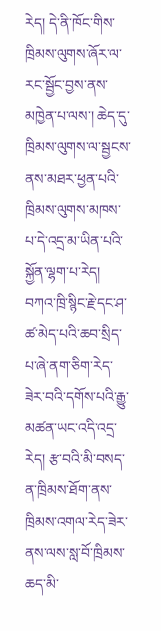རེད། དེ་ནི་ཁོང་གིས་ཁྲིམས་ལུགས་ཞོར་ལ་རང་སྦྱོང་བྱས་ནས་མཁྱེན་པ་ལས་། ཆེད་དུ་ཁྲིམས་ལུགས་ལ་སྦྱངས་ནས་མཐར་ཕྱན་པའི་ཁྲིམས་ལུགས་མཁས་པ་དེ་འདྲ་མ་ཡིན་པའི་སྐྱོན་ལྷག་པ་རེད། བཀའ་ཁྲི་སྙིང་རྗེ་དང་ཤ་ཚ་མེད་པའི་ཆབ་སྲིད་པ་ཞེ་ནག་ཅིག་རེད་ཟེར་བའི་དགོས་པའི་རྒྱུ་མཚན་ཡང་འདི་འདྲ་རེད། རྩ་བའི་མི་བསད་ན་ཁྲིམས་ཐོག་ནས་ཁྲིམས་འགལ་རེད་ཟེར་ནས་ལས་སླ་བོ་ཁྲིམས་ཆད་མི་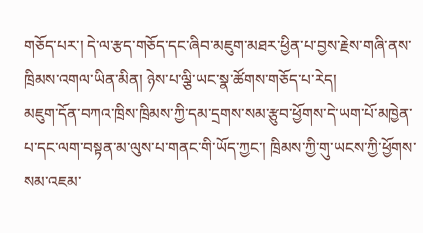གཅོད་པར་། དེ་ལ་རྩད་གཅོད་དང་ཞིབ་མཇུག་མཐར་ཕྱིན་པ་བྱས་རྗེས་གཞི་ནས་ཁྲིམས་འགལ་ཡིན་མིན། ཉེས་པ་ལྕི་ཡང་སྣ་ཚོགས་གཅོད་པ་རེད།
མཇུག་དོན་བཀའ་ཁྲིས་ཁྲིམས་ཀྱི་དམ་དྲགས་སམ་རྩུབ་ཕྱོགས་དེ་ཡག་པོ་མཁྱེན་པ་དང་ལག་བསྟན་མ་ལུས་པ་གནང་གི་ཡོད་ཀྱང་། ཁྲིམས་ཀྱི་གུ་ཡངས་ཀྱི་ཕྱོགས་སམ་འཇམ་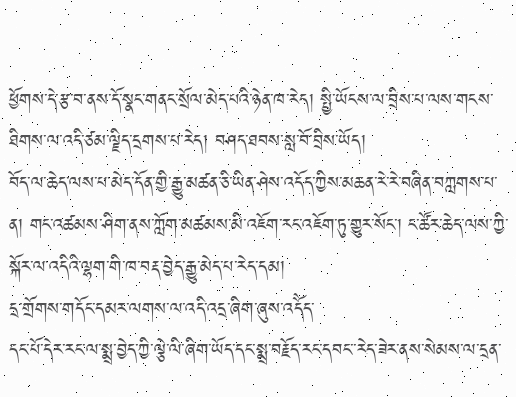ཕྱོགས་དེ་རྩ་བ་ནས་དོ་སྣང་གནང་སྲོལ་མེད་པའི་ཉེན་ཁ་རེད། སྤྱི་ཡོངས་ལ་བྲིས་པ་ལས་གངས་ཐིགས་ལ་འདི་ཙམ་ལྗིད་དྲགས་པ་རེད། བཤད་ཐབས་སླ་བོ་བྲིས་ཡོད།
བོད་ལ་ཆེད་ལས་པ་མེད་དོན་གྱི་རྒྱུ་མཚན་ཅི་ཡིན་ཤེས་འདོད་ཀྱིས་མཆན་རེ་རེ་བཞིན་བཀླགས་པ་ན། གང་འཚམས་ཤིག་ནས་ཀློག་མཚམས་མི་འཇོག་རང་འཇོག་ཏུ་གྱུར་སོང་། ང་ཚོར་ཆེད་ལས་ཀྱི་སྐོར་ལ་འདིའི་ལྷག་གི་ཁ་བརྡ་བྱེད་རྒྱུ་མེད་པ་རེད་དམ།
དྲ་གྲོགས་གདོང་དམར་ལགས་ལ་འདི་འདྲ་ཞིག་ཞུས་འདོེད་
དང་པོ་དེར་རང་ལ་སྨྲ་བྱེད་ཀྱི་ལྕེ་ལི་ཞིག་ཡོད་དང་སྨྲ་བརྗོད་རང་དབང་་རེད་ཟེར་ནས་སེམས་ལ་དྲན་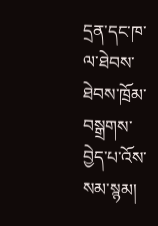དྲན་དང་ཁ་ལ་ཐེབས་ཐེབས་ཁྲོམ་བསྒྲགས་བྱེད་པ་འོས་སམ་སྙམ།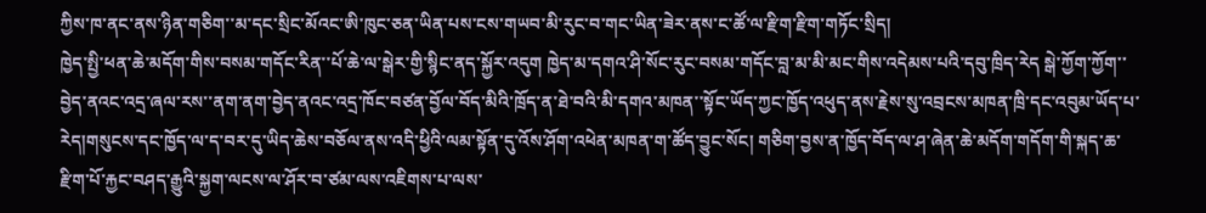ཀྱིས་ཁ་ནང་ནས་ཉིན་གཅིག་་མ་དང་སྲིང་མོའང་ཨི་ཁུང་ཅན་ཡིན་པས་ངས་གཡབ་མི་རུང་བ་གང་ཡིན་ཟེར་ནས་ང་ཚོ་ལ་རྫིག་རྫིག་གཏོང་སྲིད།
ཁྱེད་སྤྱི་ཕན་ཆེ་མདོག་གིས་བསམ་གདོང་རིན་་པོ་ཆེ་ལ་སྒེར་གྱི་སྙིང་ནད་སྐྱོར་འདུག ཁྱེད་མ་དགའ་ཤི་སོང་རུང་བསམ་གདོང་བླ་མ་མི་མང་གིས་འདེམས་པའི་དབུ་ཁྲིད་རེད སྒེ་ཀྱོག་ཀྱོག་་བྱེད་ནའང་འདྲ་ཞལ་རས་་ནག་ནག་བྱེད་ནའང་འདྲ་ཁོང་བཙན་བྱོལ་བོད་མིའི་ཁྲོད་ན་ཐེ་བའི་མི་དགའ་མཁན་་སྟོང་ཡོད་ཀྱང་ཁྱོད་འཕུད་ནས་རྗེས་སུ་འབྲངས་མཁན་ཁྲི་དང་འབུམ་ཡོད་པ་རེད།གསུངས་དང་ཁྱོད་ལ་ད་བར་དུ་ཡིད་ཆེས་བཅོལ་ནས་འདི་ཕྱིའི་ལམ་སྟོན་དུ་འོས་ཤོག་འཕེན་མཁན་ག་ཚོད་བྱུང་སོང། གཅིག་བྱས་ན་ཁྱོད་བོད་ལ་ཤ་ཞེན་ཆེ་མདོག་གདོག་གི་སྐད་ཆ་རྫིག་པོ་རྐྱང་བཤད་རྒྱུའི་སྐྱག་ལངས་ལ་ཤོར་བ་ཙམ་ལས་འཇིགས་པ་ལས་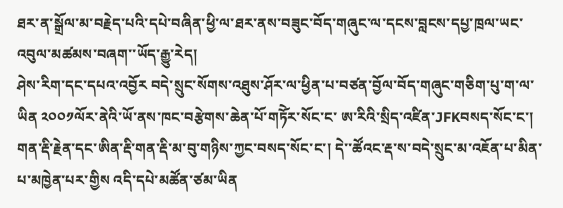ཐར་ན་སྒྲོལ་མ་བརྗེད་པའི་དཔེ་བཞིན་ཕྱི་ལ་ཐར་ནས་བཟུང་བོད་གཞུང་ལ་དངས་བླངས་དཔྱ་ཁྲལ་ཡང་འབུལ་མཚམས་བཞག་་ཡོད་རྒྱུ་རེད།
ཤེས་རིག་དང་དཔའ་འབྱོར བདེ་སྲུང་སོགས་འཐུས་ཤོར་ལ་ཕྱིན་པ་བཙན་བྱོལ་བོད་གཞུང་གཅིག་པུ་ག་ལ་ཡིན ༢༠༠༡ལོར་ནེའི་ཡོ་ནས་ཁང་བརྩེགས་ཆེན་པོ་གཏོེར་སོང་ང་ ཨ་རིའི་སྲིད་འཛིན་JFKབསད་སོང་ང་། གན་རྡི་རྗེན་དང་ཨིན་རྡི་གན་རྡི་མ་བུ་གཉིས་ཀྱང་བསད་སོང་ང་། དེ་་ཚོའང་རྡ་ས་བདེ་སྲུང་མ་འཇོན་པ་མིན་པ་མཁྱེན་པར་གྱིས འདི་དཔེ་མཚོན་ཙམ་ཡིན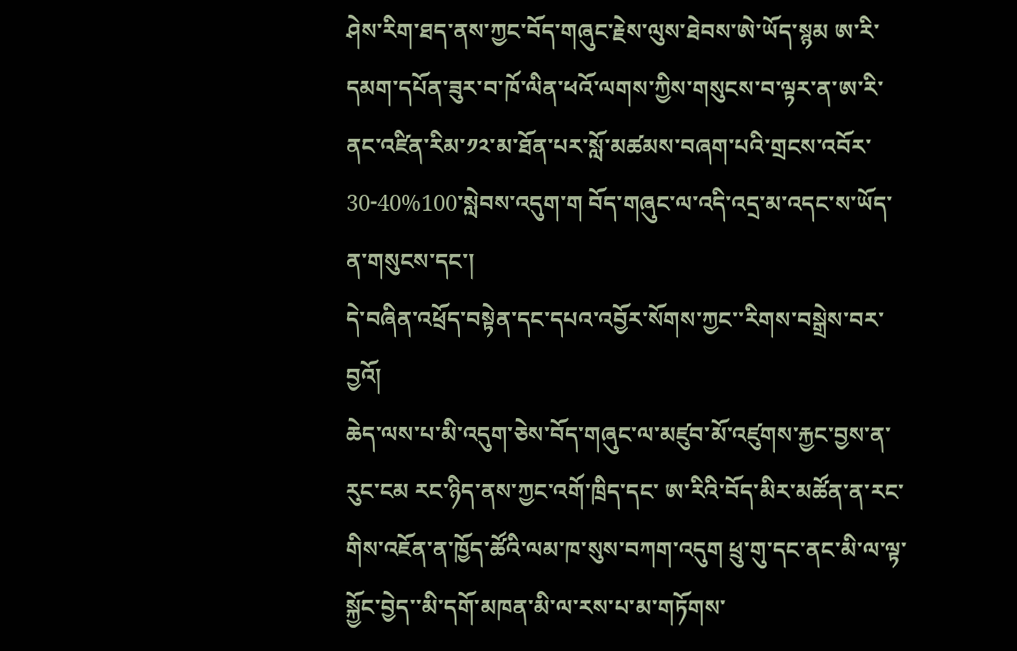ཤེས་རིག་ཐད་ནས་ཀྱང་བོད་གཞུང་རྗེས་ལུས་ཐེབས་ཨེ་ཡོད་སྙམ ཨ་རི་དམག་དཔོན་ཟུར་བ་ཁོ་ལིན་ཕའོ་ལགས་ཀྱིས་གསུངས་བ་ལྟར་ན་ཨ་རི་ནང་འཛིན་རིམ་༡༢་མ་ཐོན་པར་སློ་མཚམས་བཞག་པའི་གྲངས་འབོར་30-40%100་སླེབས་འདུག་ག བོད་གཞུང་ལ་འདི་འདྲ་མ་འདང་ས་ཡོད་ན་གསུངས་དང་།
དེ་བཞིན་འཕྲོད་བསྟེན་དང་དཔའ་འབྱོར་སོགས་ཀྱང་་རིགས་བསྒྲེས་བར་བྱའོ།
ཆེད་ལས་པ་མི་འདུག་ཅེས་བོད་གཞུང་ལ་མཛུབ་མོ་འཛུགས་རྐྱང་བྱས་ན་རུང་ངམ རང་ཉིད་ནས་ཀྱང་འགོ་ཁྲིད་དང་ ཨ་རིའི་བོད་མིར་མཚོན་ན་རང་གིས་འཇོན་ན་ཁྱོད་ཚོའི་ལམ་ཁ་སུས་བཀག་འདུག ཕྲུ་གུ་དང་ནང་མི་ལ་ལྟ་སྐྱོང་བྱེད་་མི་དགོ་མཁན་མི་ལ་རས་པ་མ་གཏོགས་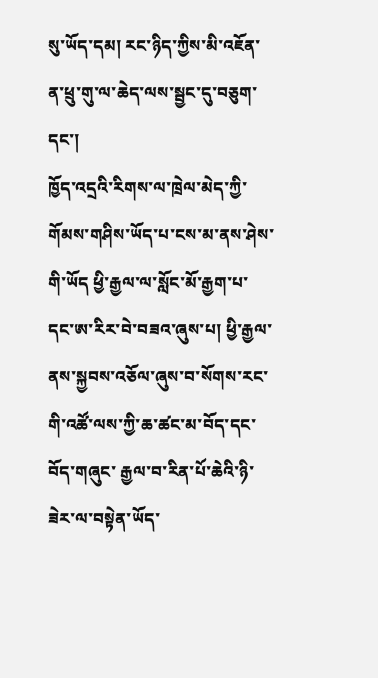སུ་ཡོད་དམ། རང་ཉིད་ཀྱིས་མི་འཇོན་ན་ཕྲུ་གུ་ལ་ཆེད་ལས་སྦྱང་དུ་བཅུག་དང་།
ཁྱོད་འདྲའི་རིགས་ལ་ཁྲེལ་མེད་ཀྱི་གོམས་གཤིས་ཡོད་པ་ངས་མ་ནས་ཤེས་གི་ཡོད ཕྱི་རྒྱལ་ལ་སློང་མོ་རྒྱག་པ་དང་ཨ་རིར་བེ་བཟའ་ཞུས་པ། ཕྱི་རྒྱལ་ནས་སྐྱབས་འཅོལ་ཞུས་བ་སོགས་རང་གི་འཚོ་ལས་ཀྱི་ཆ་ཚང་མ་བོད་དང་བོད་གཞུང་ རྒྱལ་བ་རིན་པོ་ཆེའི་ཉི་ཟེར་ལ་བསྟེན་ཡོད་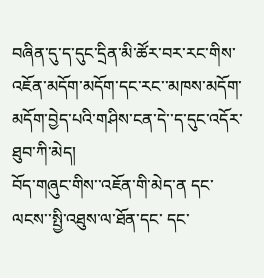བཞིན་དུ་ད་དུང་དྲིན་མི་ཚོར་བར་རང་གིས་འཇོན་མདོག་མདོག་དང་རང་་མཁས་མདོག་མདོག་བྱེད་པའི་གཤིས་ངན་དེ་་ད་དུང་འདོར་ཐུབ་ཀི་མེད།
བོད་གཞུང་གིས་་འཇོན་གི་མེད་ན དང་ལངས་་སྤྱི་འཐུས་ལ་ཐོན་དང་ དང་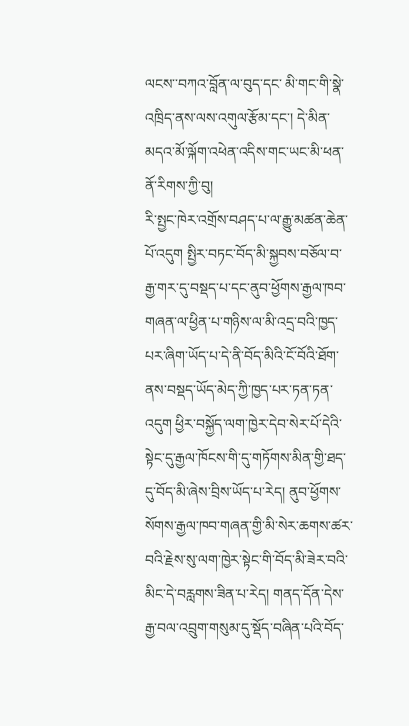ལངས་་བཀའ་བློན་ལ་བུད་དང་ མི་གང་གི་སྣེ་འཁྲིད་ནས་ལས་འགུལ་རྩོམ་དང་། དེ་མིན་མདའ་མོ་ལྐོག་འཕེན་འདིས་གང་ཡང་མི་ཕན་ནོ་རིགས་ཀྱི་བུ།
རི་སྤྱང་ཁེར་འགྲོས་བཤད་པ་ལ་རྒྱུ་མཚན་ཆེན་པོ་འདུག སྤྱིར་བཏང་བོད་མི་སྐྱབས་བཅོལ་བ་རྒྱ་གར་དུ་བསྡད་པ་དང་ནུབ་ཕྱོགས་རྒྱལ་ཁབ་གཞན་ལ་ཕྱིན་པ་གཉིས་ལ་མི་འདྲ་བའི་ཁྱད་པར་ཞིག་ཡོད་པ་དེ་ནི་བོད་མིའི་ངོ་བོའི་ཐོག་ནས་བསྡད་ཡོད་མེད་ཀྱི་ཁྱད་པར་ཏན་ཏན་འདུག ཕྱིར་བསྐྱོད་ལག་ཁྱེར་དེབ་སེར་པོ་དེའི་སྟེང་དུ་རྒྱལ་ཁོངས་གི་དུ་གཏོགས་མིན་གྱི་ཐད་དུ་བོད་མི་ཞེས་བྲིས་ཡོད་པ་རེད། ནུབ་ཕྱོགས་སོགས་རྒྱལ་ཁབ་གཞན་གྱི་མི་སེར་ཆགས་ཚར་བའི་རྗེས་སུ་ལག་ཁྱེར་སྟེང་གི་བོད་མི་ཟེར་བའི་མིང་དེ་བརླགས་ཟིན་པ་རེད། གནད་དོན་དེས་རྒྱ་བལ་འབྲུག་གསུམ་དུ་སྡོད་བཞིན་པའི་བོད་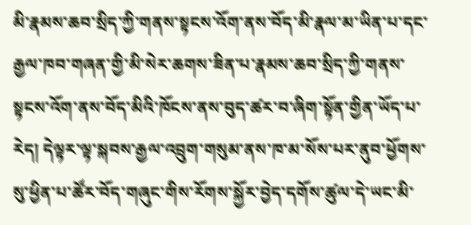མི་རྣམས་ཆབ་སྲིད་ཀྱི་གནས་སྟངས་འོག་ནས་བོད་མི་རྣལ་མ་ཡིན་པ་དང་རྒྱལ་ཁབ་གཞན་གྱི་མི་སེར་ཆགས་ཟིན་པ་རྣམས་ཆབ་སྲིད་ཀྱི་གནས་སྟངས་འོག་ནས་བོད་མིའི་ཁོངས་ནས་བུད་ཚར་བ་ཞིག་སྟོན་གྱིན་ཡོད་པ་རེད། དེལྟར་ལྟ་སྐབས་རྒྱལ་འབྲུག་གསུམ་ནས་ཁ་མ་སོས་པར་ནུབ་ཕྱོགས་སུ་ཕྱིན་པ་ཚོར་བོད་གཞུང་གིས་རོགས་སྐྱོར་བྱེད་དགོས་ཚུལ་དེ་ཡང་མི་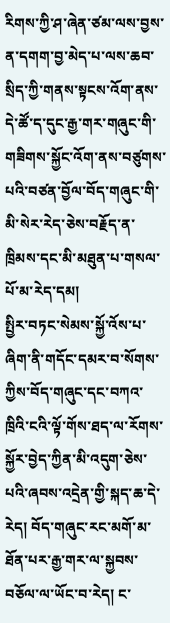རིགས་ཀྱི་ཤ་ཞེན་ཙམ་ལས་བྱས་ན་དགག་བྱ་མེད་པ་ལས་ཆབ་སྲིད་ཀྱི་གནས་སྟངས་འོག་ནས་དེ་ཚོ་ད་དུང་རྒྱ་གར་གཞུང་གི་གཟིགས་སྐྱོང་འོག་ནས་བཙུགས་པའི་བཙན་བྱོལ་བོད་གཞུང་གི་མི་སེར་རེད་ཅེས་བརྗོད་ན་ཁྲིམས་དང་མི་མཐུན་པ་གསལ་པོ་མ་རེད་དམ།
སྤྱིར་བཏང་སེམས་སྐྱོ་འོས་པ་ཞིག་ནི་གདོང་དམར་བ་སོགས་ཀྱིས་བོད་གཞུང་དང་བཀའ་ཁྲིའི་ངའི་ལྟོ་གོས་ཐད་ལ་རོགས་སྐྱོར་བྱེད་ཀྱིན་མི་འདུག་ཅེས་པའི་ཞབས་འདྲེན་གྱི་སྐད་ཆ་དེ་རེད། བོད་གཞུང་རང་མགོ་མ་ཐོན་པར་རྒྱ་གར་ལ་སྐྱབས་བཅོལ་ལ་ཡོང་བ་རེད། ང་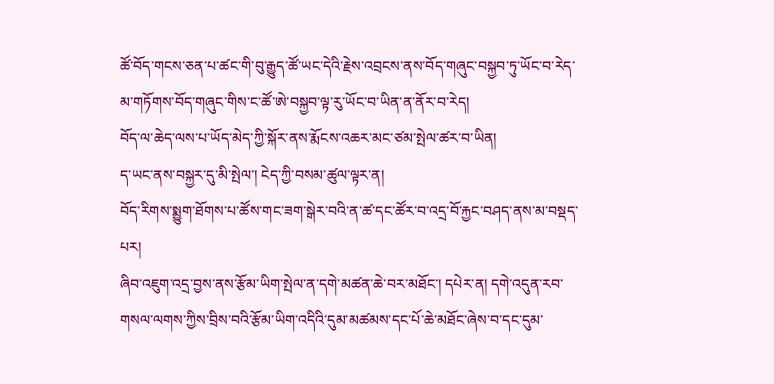ཚོ་བོད་གངས་ཅན་པ་ཚང་གི་བུ་རྒྱུད་ཚོ་ཡང་དེའི་རྗེས་འབྲངས་ནས་བོད་གཞུང་བསྐྱབ་ཏུ་ཡོང་བ་རེད་མ་གཏོགས་བོད་གཞུང་གིས་ང་ཚོ་ཨེ་བསྐྱབ་ལྟ་རུ་ཡོང་བ་ཡིན་ན་ནོར་བ་རེད།
བོད་ལ་ཆེད་ལས་པ་ཡོད་མེད་ཀྱི་སྐོར་ནས་རྨོངས་འཆར་མང་ཙམ་སྤེལ་ཚར་བ་ཡིན།
ད་ཡང་ནས་བསྐྱར་དུ་མི་སྤེལ་། ངེད་ཀྱི་བསམ་ཚུལ་ལྟར་ན།
བོད་རིགས་སྨྱུག་ཐོགས་པ་ཚོས་གང་ཟག་སྒེར་བའི་ན་ཚ་དང་ཚོར་བ་འདྲ་བོ་རྐྱང་བཤད་ནས་མ་བསྡད་པར།
ཞིབ་འཇུག་འདྲ་བྱས་ནས་རྩོམ་ཡིག་སྤེལ་ན་དགེ་མཚན་ཆེ་བར་མཐོང་། དཔེར་ན། དགེ་འདུན་རབ་གསལ་ལགས་ཀྱིས་བྲིས་བའི་རྩོམ་ཡིག་འདིའི་དུམ་མཚམས་དང་པོ་ཆེ་མཐོང་ཞེས་བ་དང་དུམ་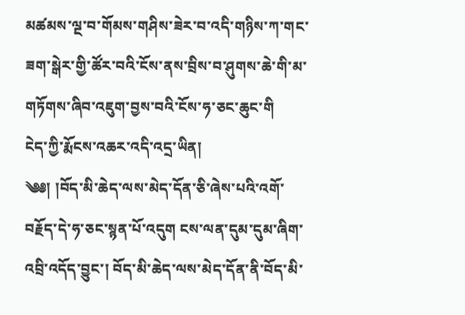མཚམས་ལྔ་བ་གོམས་གཤིས་ཟེར་བ་འདི་གཉིས་ཀ་གང་ཟག་སྒེར་གྱི་ཚོར་བའི་ངོས་ནས་བྲིས་བ་ཤུགས་ཆེ་གི་མ་གཏོགས་ཞིབ་འཇུག་བྱས་བའི་ངོས་ཧ་ཅང་ཆུང་གི
ངེད་ཀྱི་རྨོངས་འཆར་འདི་འདྲ་ཡིན།
༄༅། །བོད་མི་ཆེད་ལས་མེད་དོན་ཅི་ཞེས་པའི་འགོ་བརྗོད་དེ་ཧ་ཅང་སྙན་པོ་འདུག ངས་ལན་དུམ་དུམ་ཞིག་འབྲི་འདོད་བྱུང་། བོད་མི་ཆེད་ལས་མེད་དོན་ནི་བོད་མི་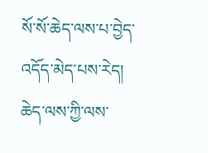སོ་སོ་ཆེད་ལས་པ་བྱེད་འདོད་མེད་པས་རེད། ཆེད་ལས་ཀྱི་ལས་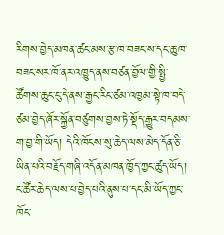རིགས་བྱེད་མཁན་ཚང་མས་རྩ་ཁ་བཟང་ས་དང་ཆུ་ཁ་བཟང་སར་ཁོ་ནར་འཁྱུད་ནས་བཙན་བྱོལ་གྱི་སྤྱི་ཚོགས་ཆུང་ངུ་དེ་ནས་རྒྱང་རིང་ཙམ་འཁྱམ་སྟེ་ཁ་བདེ་ཙམ་བྱེད་ཞོར་སྐྱོན་བཙུགས་བྱས་ཏེ་སྡོད་རྒྱུར་བདམས་ག་བྱ་གི་ཡོད། དེའི་ཁོངས་སུ་ཆེད་ལས་མེད་དོན་ཅི་ཡིན་པའི་བརྗོད་གཞི་འདོན་མཁན་ཁྱོད་ཀྱང་ཚུད་ཡོད། ང་ཚོར་ཆེད་ལས་པ་བྱེད་པའི་ནུས་པ་དང་མི་ཡོད་ཀྱང་ཁོང་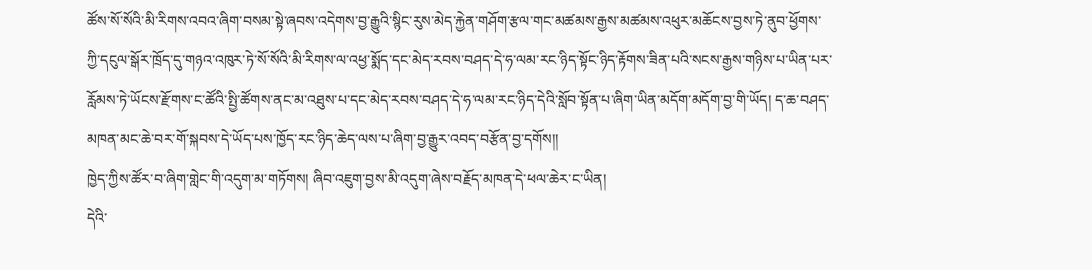ཚོས་སོ་སོའི་མི་རིགས་འབའ་ཞིག་བསམ་སྟེ་ཞབས་འདེགས་བྱ་རྒྱུའི་སྙིང་རུས་མེད་རྐྱེན་གཤོག་རྩལ་གང་མཚམས་རྒྱས་མཚམས་འཕུར་མཆོངས་བྱས་ཏེ་ནུབ་ཕྱོགས་ཀྱི་དངུལ་སྒོར་ཁྲོད་དུ་གཉའ་འཁུར་ཏེ་སོ་སོའི་མི་རིགས་ལ་འཕྱ་སྨོད་དང་མེད་རབས་བཤད་དེ་ཧ་ལམ་རང་ཉིད་སྟོང་ཉིད་རྟོགས་ཟིན་པའི་སངས་རྒྱས་གཉིས་པ་ཡིན་པར་རློམས་ཏེ་ཡོངས་རྫོགས་ང་ཚོའི་སྤྱི་ཚོགས་ནང་མ་འཐུས་པ་དང་མེད་རབས་བཤད་དེ་ཧ་ལམ་རང་ཉིད་དེའི་སློབ་སྟོན་པ་ཞིག་ཡིན་མདོག་མདོག་བྱ་གི་ཡོད། ད་ཆ་བཤད་མཁན་མང་ཆེ་བར་གོ་སྐབས་དེ་ཡོད་པས་ཁྱོད་རང་ཉིད་ཆེད་ལས་པ་ཞིག་བྱ་རྒྱུར་འབད་བརྩོན་བྱ་དགོས།།
ཁྱེད་ཀྱིས་ཚོར་བ་ཞིག་གླེང་གི་འདུག་མ་གཏོགས། ཞིབ་འཇུག་བྱས་མི་འདུག་ཞེས་བརྗོད་མཁན་དེ་ཕལ་ཆེར་ང་ཡིན།
དེའི་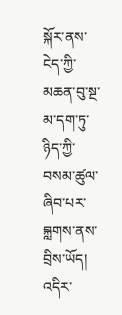སྐོར་ནས་ངེད་ཀྱི་མཆན་བུ་སྔ་མ་དག་ཏུ་ཉིད་ཀྱི་བསམ་ཚུལ་ཞིབ་པར་བྐླགས་ནས་བྲིས་ཡོད།
འདིར་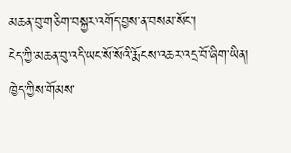མཆན་བུ་གཅིག་བསྐྱར་འགོད་བྱས་ན་བསམ་སོང་།
ངེད་ཀྱི་མཆན་བུ་འདི་ཡང་སོ་སོའི་རྨོངས་འཆར་འདྲ་བོ་ཞིག་ཡིན།
ཁྱེད་ཀྱིས་གོམས་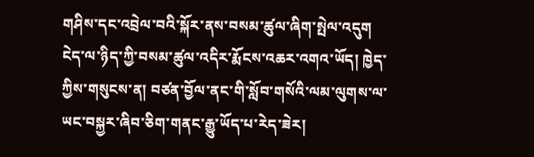གཤིས་དང་འབྲེལ་བའི་སྐོར་ནས་བསམ་ཚུལ་ཞིག་སྤེལ་འདུག
ངེད་ལ་ཉིད་ཀྱི་བསམ་ཚུལ་འདིར་རྨོངས་འཆར་འགའ་ཡོད། ཁྱེད་ཀྱིས་གསུངས་ན། བཙན་བྱོལ་ནང་གི་སློབ་གསོའི་ལམ་ལུགས་ལ་ཡང་བསྐྱར་ཞིབ་ཅིག་གནང་རྒྱུ་ཡོད་པ་རེད་ཟེར།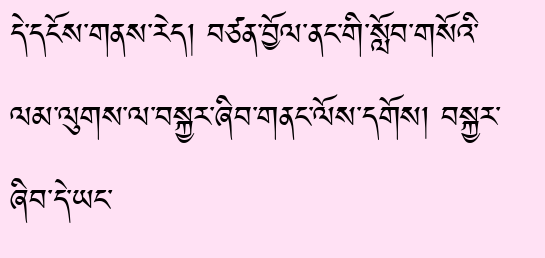དེ་དངོས་གནས་རེད། བཙན་བྱོལ་ནང་གི་སློབ་གསོའི་ལམ་ལུགས་ལ་བསྐྱར་ཞིབ་གནང་ལོས་དགོས། བསྐྱར་ཞིབ་དེ་ཡང་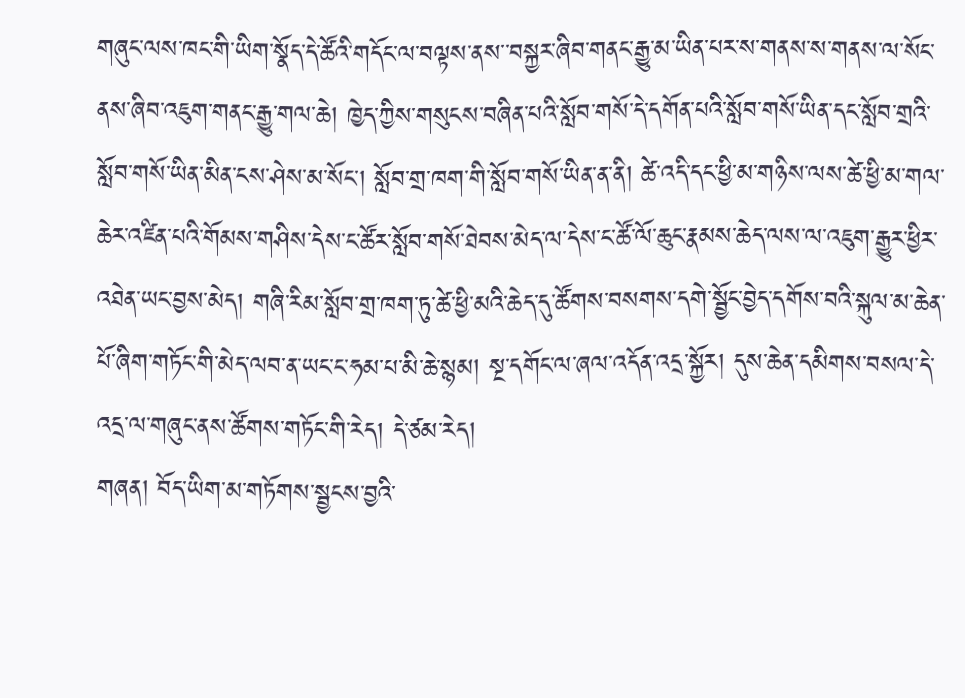གཞུང་ལས་ཁང་གི་ཡིག་སྣོད་དེ་ཚོའི་གདོང་ལ་བལྟས་ནས་་བསྐྱར་ཞིབ་གནང་རྒྱུ་མ་ཡིན་པར་ས་གནས་ས་གནས་ལ་སོང་ནས་ཞིབ་འཇུག་གནང་རྒྱུ་གལ་ཆེ། ཁྱེད་ཀྱིས་གསུངས་བཞིན་པའི་སློབ་གསོ་དེ་དགོན་པའི་སློབ་གསོ་ཡིན་དང་སློབ་གྲའི་སློབ་གསོ་ཡིན་མིན་ངས་ཤེས་མ་སོང་། སློབ་གྲ་ཁག་གི་སློབ་གསོ་ཡིན་ན་ནི། ཚེ་འདི་དང་ཕྱི་མ་གཉིས་ལས་ཚེ་ཕྱི་མ་གལ་ཆེར་འཛིན་པའི་གོམས་གཤིས་དེས་ང་ཚོར་སློབ་གསོ་ཐེབས་མེད་ལ་དེས་ང་ཚོ་ལོ་ཆུང་རྣམས་ཆེད་ལས་ལ་འཇུག་རྒྱུར་ཕྱིར་འཐེན་ཡང་བྱས་མེད། གཞི་རིམ་སློབ་གྲ་ཁག་ཏུ་ཚེ་ཕྱི་མའི་ཆེད་དུ་ཚོགས་བསགས་དགེ་སྦྱོང་བྱེད་དགོས་བའི་སྐུལ་མ་ཆེན་པོ་ཞིག་གཏོང་གི་མེད་ལབ་ན་ཡང་ང་ཧམ་པ་མི་ཆེ་སྙམ། སྔ་དགོང་ལ་ཞལ་འདོན་འདྲ་སྐྱོར། དུས་ཆེན་དམིགས་བསལ་དེ་འདྲ་ལ་གཞུང་ནས་ཚོགས་གཏོང་གི་རེད། དེ་ཙམ་རེད།
གཞན། བོད་ཡིག་མ་གཏོགས་སྦྱངས་བྱའི་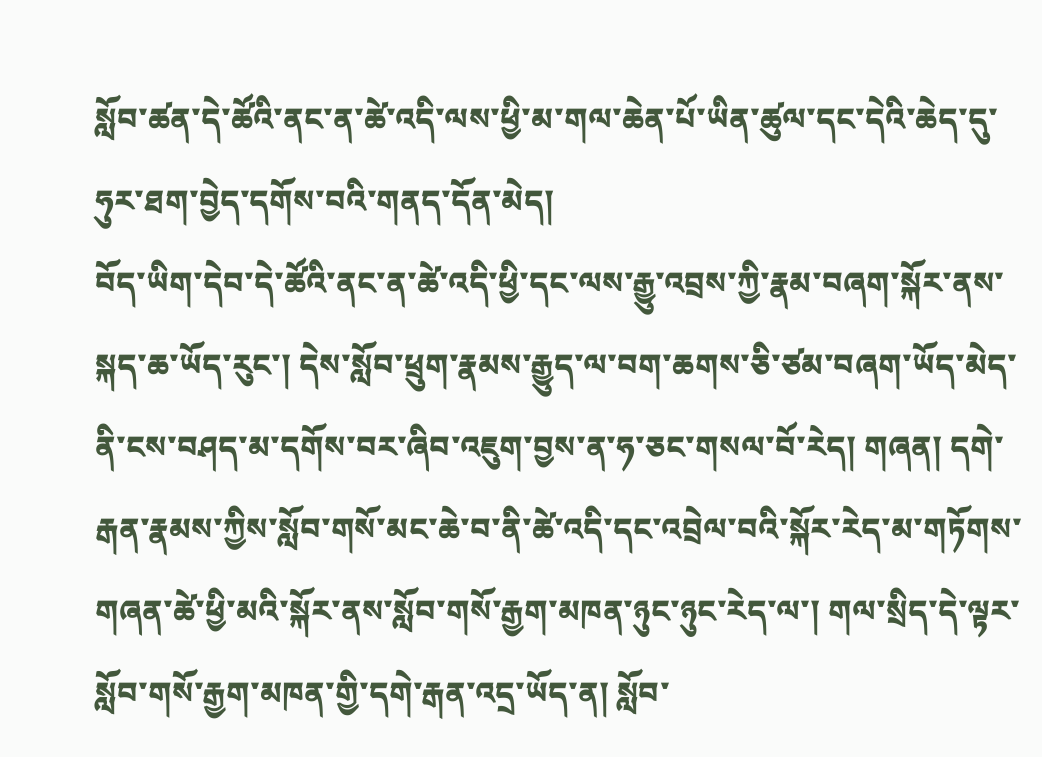སློབ་ཚན་དེ་ཚོའི་ནང་ན་ཚེ་འདི་ལས་ཕྱི་མ་གལ་ཆེན་པོ་ཡིན་ཚུལ་དང་དེའི་ཆེད་དུ་ཧུར་ཐག་བྱེད་དགོས་བའི་གནད་དོན་མེད།
བོད་ཡིག་དེབ་དེ་ཚོའི་ནང་ན་ཚེ་འདི་ཕྱི་དང་ལས་རྒྱུ་འབྲས་ཀྱི་རྣམ་བཞག་སྐོར་ནས་སྐད་ཆ་ཡོད་རུང་། དེས་སློབ་ཕྲུག་རྣམས་རྒྱུད་ལ་བག་ཆགས་ཅི་ཙམ་བཞག་ཡོད་མེད་ནི་ངས་བཤད་མ་དགོས་བར་ཞིབ་འཇུག་བྱས་ན་ཧ་ཅང་གསལ་བོ་རེད། གཞན། དགེ་རྒན་རྣམས་ཀྱིས་སློབ་གསོ་མང་ཆེ་བ་ནི་ཚེ་འདི་དང་འབྲེལ་བའི་སྐོར་རེད་མ་གཏོགས་གཞན་ཚེ་ཕྱི་མའི་སྐོར་ནས་སློབ་གསོ་རྒྱག་མཁན་ཉུང་ཉུང་རེད་ལ་། གལ་སྲིད་དེ་ལྟར་སློབ་གསོ་རྒྱག་མཁན་གྱི་དགེ་རྒན་འདྲ་ཡོད་ན། སློབ་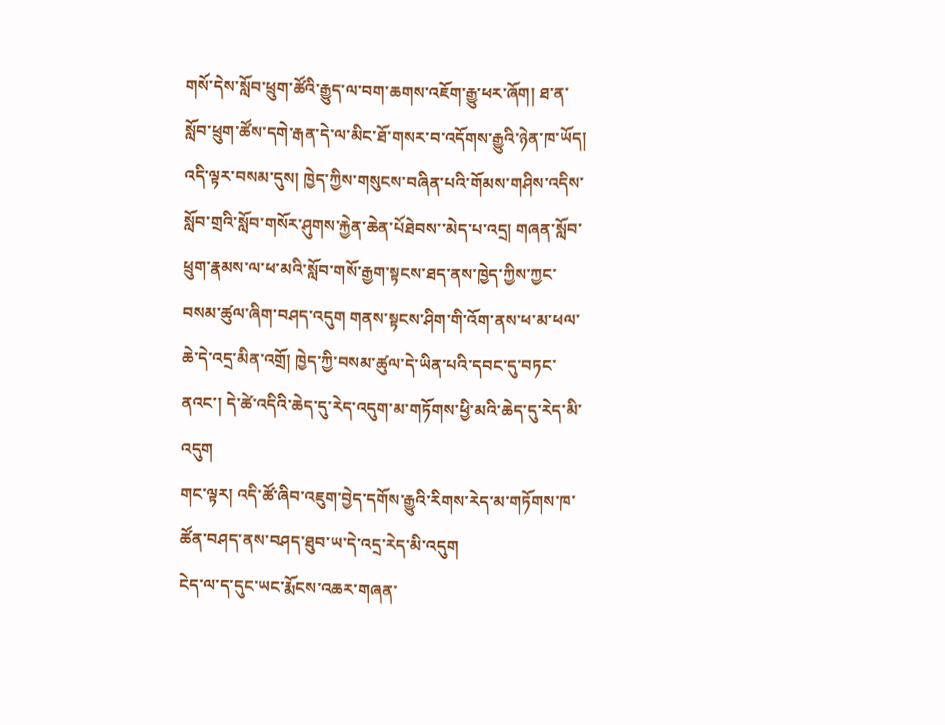གསོ་དེས་སློབ་ཕྲུག་ཚོའི་རྒྱུད་ལ་བག་ཆགས་འཇོག་རྒྱུ་ཕར་ཞོག། ཐ་ན་སློབ་ཕྲུག་ཚོས་དགེ་རྒན་དེ་ལ་མིང་ཐོ་གསར་བ་འདོགས་རྒྱུའི་ཉེན་ཁ་ཡོད། འདི་ལྟར་བསམ་དུས། ཁྱེད་ཀྱིས་གསུངས་བཞིན་པའི་གོམས་གཤིས་འདིས་སློབ་གྲའི་སློབ་གསོར་ཤུགས་རྐྱེན་ཆེན་པོཐེབས་་མེད་པ་འདྲ། གཞན་སློབ་ཕྲུག་རྣམས་ལ་ཕ་མའི་སློབ་གསོ་རྒྱག་སྟངས་ཐད་ནས་ཁྱེད་ཀྱིས་ཀྱང་བསམ་ཚུལ་ཞིག་བཤད་འདུག གནས་སྟངས་ཤིག་གི་འོག་ནས་ཕ་མ་ཕལ་ཆེ་དེ་འདྲ་མིན་འགྲོ། ཁྱེད་ཀྱི་བསམ་ཚུལ་དེ་ཡིན་པའི་དབང་དུ་བཏང་ནའང་། དེ་ཚེ་འདིའི་ཆེད་དུ་རེད་འདུག་མ་གཏོགས་ཕྱི་མའི་ཆེད་དུ་རེད་མི་འདུག
གང་ལྟར། འདི་ཚོ་ཞིབ་འཇུག་བྱེད་དགོས་རྒྱུའི་རིགས་རེད་མ་གཏོགས་ཁ་ཚོན་བཤད་ནས་བཤད་ཐུབ་ཡ་དེ་འདྲ་རེད་མི་འདུག
ངེད་ལ་ད་དུང་ཡང་རྨོངས་འཆར་གཞན་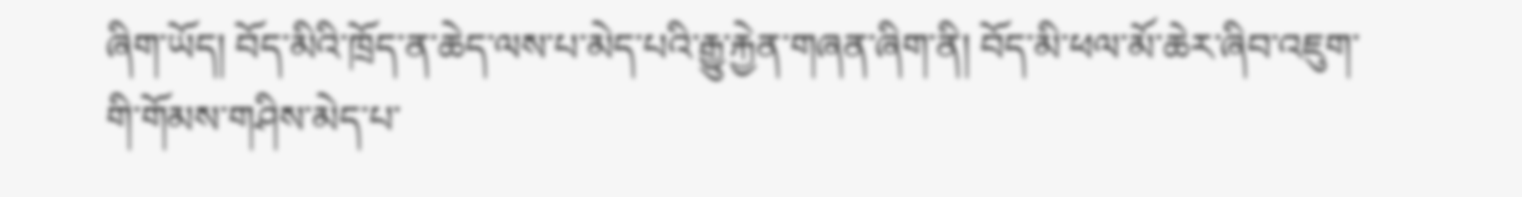ཞིག་ཡོད། བོད་མིའི་ཁྲོད་ན་ཆེད་ལས་པ་མེད་པའི་རྒྱུ་རྐྱེན་གཞན་ཞིག་ནི། བོད་མི་ཕལ་མོ་ཆེར་ཞིབ་འཇུག་གི་གོམས་གཤིས་མེད་པ་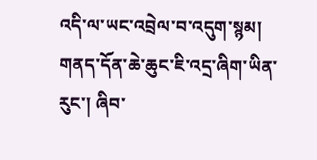འདི་ལ་ཡང་འབྲེལ་བ་འདུག་སྙམ། གནད་དོན་ཆེ་ཆུང་ཇི་འདྲ་ཞིག་ཡིན་རུང་། ཞིབ་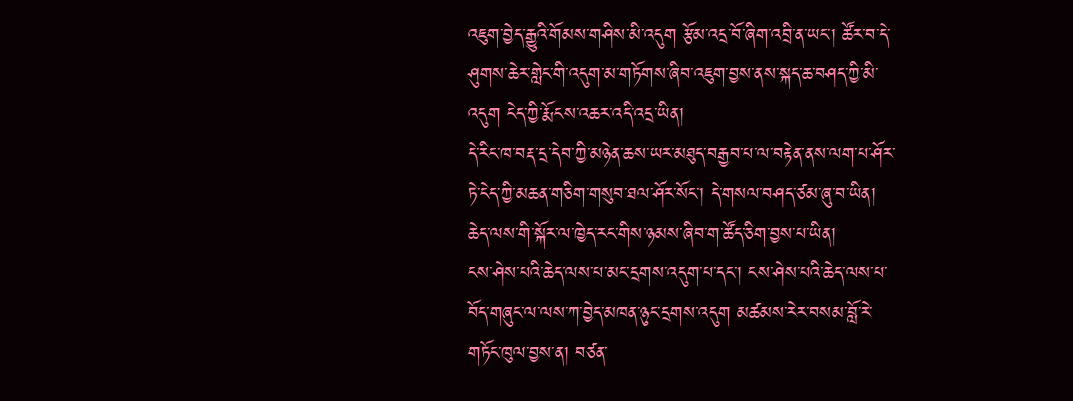འཇུག་བྱེད་རྒྱུའི་གོམས་གཤིས་མི་འདུག རྩོམ་འདྲ་བོ་ཞིག་འབྲི་ན་ཡང་། ཚོར་བ་དེ་ཤུགས་ཆེར་གླེང་གི་འདུག་མ་གཏོགས་ཞིབ་འཇུག་བྱས་ནས་སྐད་ཆ་བཤད་ཀྱི་མི་འདུག ངེད་ཀྱི་རྨོངས་འཆར་འདི་འདྲ་ཡིན།
དེ་རིང་ཁ་བརྡ་དྲ་དེབ་ཀྱི་མཉེན་ཆས་ཡར་མཐུད་བརྒྱབ་པ་ལ་བརྟེན་ནས་ལག་པ་ཤོར་ཏེ་ངེད་ཀྱི་མཆན་གཅིག་གསུབ་ཐལ་ཤོར་སོང་། དེ་གསལ་བཤད་ཙམ་ཞུ་བ་ཡིན།
ཆེད་ལས་གི་སྐོར་ལ་ཁྱེད་རང་གིས་ཉམས་ཞིབ་ག་ཚོད་ཅིག་བྱས་པ་ཡིན།
ངས་ཤེས་པའི་ཆེད་ལས་པ་མང་དྲགས་འདུག་པ་དང་། ངས་ཤེས་པའི་ཆེད་ལས་པ་བོད་གཞུང་ལ་ལས་ཀ་བྱེད་མཁན་ཉུང་དྲགས་འདུག མཚམས་རེར་བསམ་བློ་རེ་གཏོང་ཁུལ་བྱས་ན། བཙན་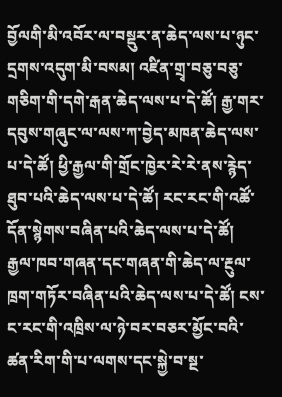བྱོལགི་མི་འབོར་ལ་བསྡུར་ན་ཆེད་ལས་པ་ཉུང་དྲགས་འདུག་མི་བསམ། འཛིན་གྲྭ་བཅུ་བཅུ་གཅིག་གི་དགེ་རྒན་ཆེད་ལས་པ་དེ་ཚོ། རྒྱ་གར་དབུས་གཞུང་ལ་ལས་ཀ་བྱེད་མཁན་ཆེད་ལས་པ་དེ་ཚོ། ཕྱི་རྒྱལ་གི་གྲོང་ཁྱེར་རེ་རེ་ནས་རྙེད་ཐུབ་པའི་ཆེད་ལས་པ་དེ་ཚོ། རང་རང་གི་འཚོ་དོན་སྙེགས་བཞིན་པའི་ཆེད་ལས་པ་དེ་ཚོ། རྒྱལ་ཁབ་གཞན་དང་གཞན་གི་ཆེད་ལ་རྔུལ་ཁྲག་གཏོར་བཞིན་པའི་ཆེད་ལས་པ་དེ་ཚོ། ངས་ང་རང་གི་འཁྲིས་ལ་ཉེ་བར་བཅར་མྱོང་བའི་ཚན་རིག་གི་པ་ལགས་དང་སྐྱེ་བ་སྔ་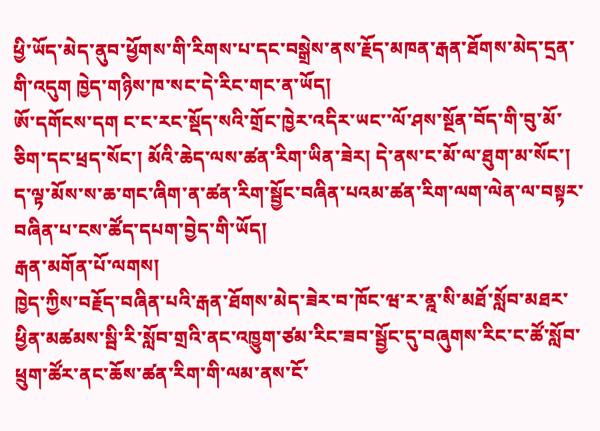ཕྱི་ཡོད་མེད་ནུབ་ཕྱོགས་གི་རིགས་པ་དང་བསྒྲེས་ནས་རྗོད་མཁན་རྒན་ཐོགས་མེད་དྲན་གི་འདུག ཁྱེད་གཉིས་ཁ་སང་དེ་རིང་གང་ན་ཡོད།
ཨོ་དགོངས་དག ང་ང་རང་སྡོད་སའི་གྲོང་ཁྱེར་འདིར་ཡང་་ལོ་ཤས་སྔོན་བོད་གི་བུ་མོ་ཅིག་དང་ཕྲད་སོང་། མོའི་ཆེད་ལས་ཚན་རིག་ཡིན་ཟེར། དེ་ནས་ང་མོ་ལ་ཐུག་མ་སོང་། ད་ལྟ་མོས་ས་ཆ་གང་ཞིག་ན་ཚན་རིག་སྦྱོང་བཞིན་པའམ་ཚན་རིག་ལག་ལེན་ལ་བསྟར་བཞིན་པ་ངས་ཚོད་དཔག་བྱེད་གི་ཡོད།
རྒན་མགོན་པོ་ལགས།
ཁྱེད་ཀྱིས་བརྗོད་བཞིན་པའི་རྒན་ཐོགས་མེད་ཟེར་བ་ཁོང་ཝ་ར་ནྰ་སི་མཐོ་སློབ་མཐར་ཕྱིན་མཚམས་སྦི་རི་སློབ་གྲའི་ནང་འཁྱུག་ཙམ་རིང་ཟབ་སྦྱོང་དུ་བཞུགས་རིང་ང་ཚོ་སློབ་ཕྲུག་ཚོར་ནང་ཆོས་ཚན་རིག་གི་ལམ་ནས་ངོ་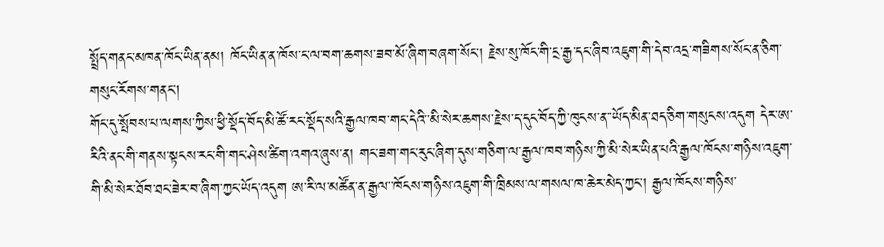སྤྲོད་གནང་མཁན་ཁོང་ཡིན་ནམ། ཁོང་ཡིན་ན་ཁོས་ང་ལ་བག་ཆགས་ཟབ་མོ་ཞིག་བཞག་སོང་། རྗེས་སུ་ཁོང་གི་ངྲ་རྒྱ་དང་ཞིབ་འཇུག་གི་དེབ་འདྲ་གཟིགས་སོང་ན་ཅིག་གསུང་རོགས་གནང།
གོང་དུ་སྤོབས་པ་ལགས་ཀྱིས་ཕྱི་སྡོད་བོད་མི་ཚོ་རང་སྡོད་སའི་རྒྱལ་ཁབ་གང་དེའི་་མི་སེར་ཆགས་རྗེས་ད་དུང་བོད་ཀྱི་ཁུངས་ན་་ཡོད་མིན་ཐད་ཅིག་གསུངས་འདུག དེར་ཨ་རིའི་ནང་གི་གནས་སྟངས་རང་གི་གང་ཤེས་ཚིག་འགའ་ཞུས་ན། གང་ཟག་གང་རུང་ཞིག་དུས་གཅིག་ལ་རྒྱལ་ཁབ་གཉིས་ཀྱི་མི་སེར་ཡིན་པའི་རྒྱལ་ཁོངས་གཉིས་འཇུག་གི་མི་སེར་ཐོབ་ཐང་ཟེར་བ་ཞིག་ཀྱང་ཡོད་འདུག ཨ་རི་ལ་མཚོན་ན་རྒྱལ་་ཁོངས་གཉིས་འཇུག་གི་ཁྲིམས་ལ་གསལ་ཁ་ཆེར་མེད་ཀྱང་། རྒྱལ་ཁོངས་གཉིས་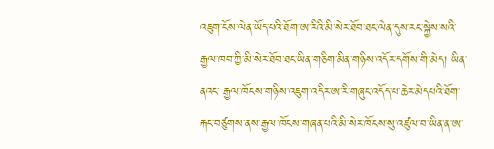འཇུག་ངོས་ལེན་ཡོད་པའི་ཐོག་ཨ་རིའི་མི་སེར་ཐོབ་ཐང་ལེན་དུས་རང་སྐྱེས་སའི་རྒྱལ་ཁབ་ཀྱི་མི་སེར་ཐོབ་ཐང་ཡིན་གཅིག་མིན་གཉིས་འདོར་དགོས་གི་མེད། ཡིན་ནའང་ རྒྱལ་ཁོངས་གཉིས་འཇུག་འདིར་ཨ་རི་གཞུང་འདོད་པ་ཆེར་མེདཔའི་ཐོག་རྐང་བཙུགས་ནས་རྒྱལ་ཁོངས་གཞན་པའི་མི་སེར་ཁོངས་སུ་འཛུལ་བ་ཡིན་ན་ཨ་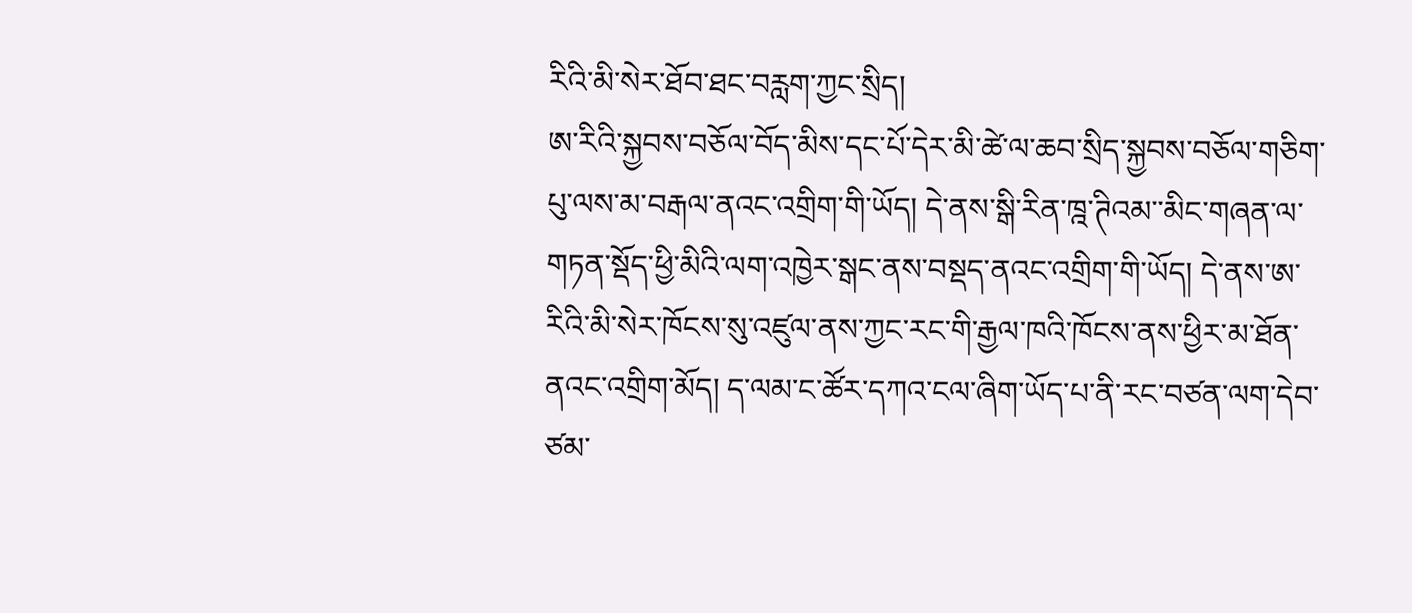རིའི་མི་སེར་ཐོབ་ཐང་བརླག་ཀྱང་སྲིད།
ཨ་རིའི་སྐྱབས་བཅོལ་བོད་མིས་དང་པོ་དེར་མི་ཚེ་ལ་ཆབ་སྲིད་སྐྱབས་བཅོལ་གཅིག་པུ་ལས་མ་བརྒལ་ནའང་འགྲིག་གི་ཡོད། དེ་ནས་སྒི་རིན་ཁྰ་ཊིའམ་་མིང་གཞན་ལ་གཏན་སྡོད་ཕྱི་མིའི་ལག་འཁྱེར་སྒང་ནས་བསྡད་ནའང་འགྲིག་གི་ཡོད། དེ་ནས་ཨ་རིའི་མི་སེར་ཁོངས་སུ་འཛུལ་ནས་ཀྱང་རང་གི་རྒྱལ་ཁའི་ཁོངས་ནས་ཕྱིར་མ་ཐོན་ནའང་འགྲིག་མོད། ད་ལམ་ང་ཚོར་དཀའ་ངལ་ཞིག་ཡོད་པ་ནི་རང་བཙན་ལག་དེབ་ཙམ་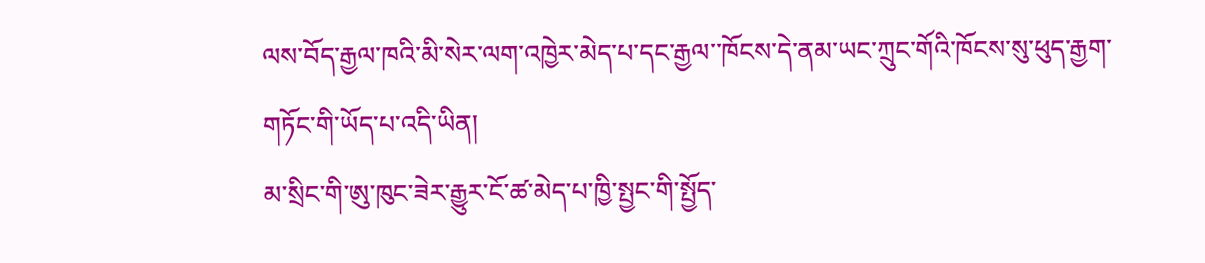ལས་བོད་རྒྱལ་ཁའི་མི་སེར་ལག་འཁྱེར་མེད་པ་དང་རྒྱལ་་ཁོངས་དེ་ནམ་ཡང་ཀྲུང་གོའི་ཁོངས་སུ་ཕུད་རྒྱག་གཏོང་གི་ཡོད་པ་འདི་ཡིན།
མ་སྲིང་གི་ཨུ་ཁུང་ཟེར་རྒྱུར་ངོ་ཚ་མེད་པ་ཁྱི་སྤྱང་གི་སྤྱོད་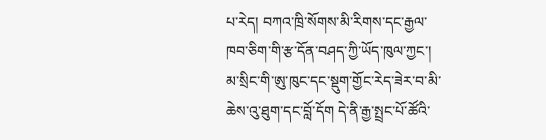པ་རེད། བཀའ་ཁྲི་སོགས་མི་རིགས་དང་རྒྱལ་ཁབ་ཅིག་གི་རྩ་དོན་བཤད་ཀྱི་ཡོད་ཁུལ་ཀྱང་། མ་སྲིང་གི་ཨུ་ཁུང་དང་སྡུག་གྱོང་རེད་ཟེར་བ་མི་ཆེས་འུ་ཐུག་དང་བློ་དོག དེ་ནི་རྒྱ་སྤྲང་པོ་ཚོའི་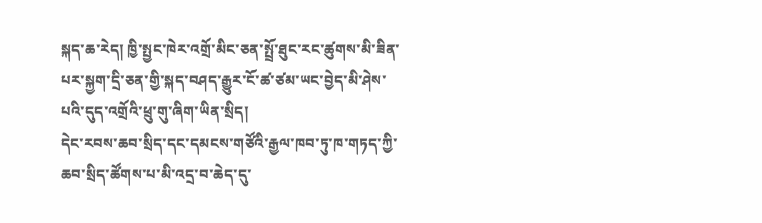སྐད་ཆ་རེད། ཁྱི་སྤྱང་ཁེར་འགྲོ་མིང་ཅན་སྤྲོ་ཐུང་རང་ཚུགས་མི་ཟིན་པར་སྐྱག་དྲི་ཅན་གྱི་སྐད་བཤད་རྒྱུར་ངོ་ཚ་ཙམ་ཡང་བྱེད་མི་ཤེས་པའི་དུད་འགྲོའི་ཕྲུ་གུ་ཞིག་ཡིན་སྲིད།
དེང་རབས་ཆབ་སྲིད་དང་དམངས་གཙོའི་རྒྱལ་ཁབ་ཏུ་ཁ་གཏད་ཀྱི་ཆབ་སྲིད་ཚོགས་པ་མི་འདྲ་བ་ཆེད་དུ་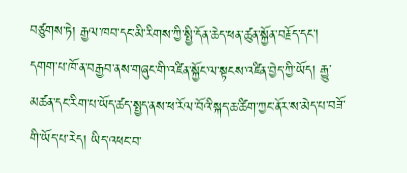བཙུགས་ཏེ། རྒྱལ་ཁབ་དང་མི་རིགས་ཀྱི་སྤྱི་དོན་ཆེད་ཕན་ཚུན་སྐྱོན་བརྗོད་དང་། དགག་པ་ཁོ་ན་བརྒྱབ་ནས་གཞུང་གི་འཛིན་སྐྱོང་ལ་སྟངས་འཛིན་བྱེད་ཀྱི་ཡོད། རྒྱུ་མཚན་དང་རིག་པ་ཡོད་ཚད་སྤྱད་ནས་ཕ་རོལ་བོའི་སྐད་ཆ་ཚིག་ཀྱང་ནོར་ས་མེད་པ་བཟོ་གི་ཡོད་པ་རེད། ཡིད་འཕང་བ་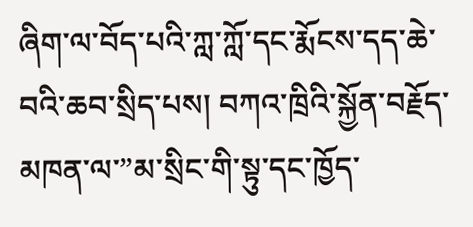ཞིག་ལ་བོད་པའི་ཀླ་ཀློ་དང་རྨོངས་དད་ཆེ་བའི་ཆབ་སྲིད་པས། བཀའ་ཁྲིའི་སྐྱོན་བརྗོད་མཁན་ལ་”མ་སྲིང་གི་སྟུ་དང་ཁྱོད་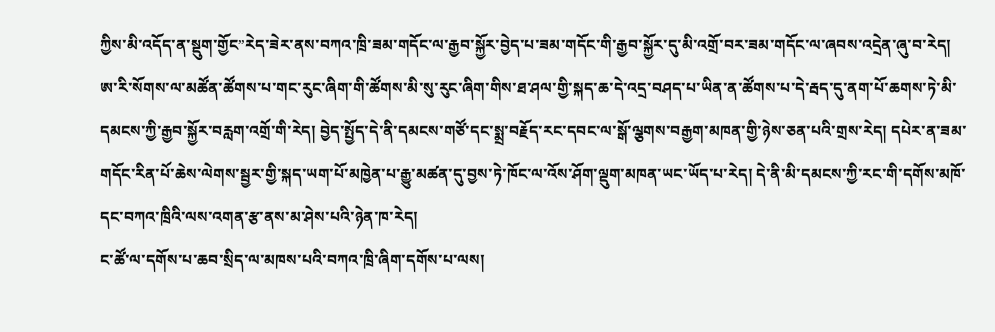ཀྱིས་མི་འདོད་ན་སྡུག་གྱོང”རེད་ཟེར་ནས་བཀའ་ཁྲི་ཟམ་གདོང་ལ་རྒྱབ་སྐྱོར་བྱེད་པ་ཟམ་གདོང་གི་རྒྱབ་སྐྱོར་དུ་མི་འགྲོ་བར་ཟམ་གདོང་ལ་ཞབས་འདྲེན་ཞུ་བ་རེད།
ཨ་རི་སོགས་ལ་མཚོན་ཚོགས་པ་གང་རུང་ཞིག་གི་ཚོགས་མི་སུ་རུང་ཞིག་གིས་ཐ་ཤལ་གྱི་སྐད་ཆ་དེ་འདྲ་བཤད་པ་ཡིན་ན་ཚོགས་པ་དེ་རྦད་དུ་ནག་པོ་ཆགས་ཏེ་མི་དམངས་ཀྱི་རྒྱབ་སྐྱོར་བརླག་འགྲོ་གི་རེད། བྱེད་སྤྱོད་དེ་ནི་དམངས་གཙོ་དང་སྨྲ་བརྗོད་རང་དབང་ལ་སྒོ་ལྕགས་བརྒྱག་མཁན་གྱི་ཉེས་ཅན་པའི་གྲས་རེད། དཔེར་ན་ཟམ་གདོང་རིན་པོ་ཆེས་ལེགས་སྦྱར་གྱི་སྐད་ཡག་པོ་མཁྱེན་པ་རྒྱུ་མཚན་དུ་བྱས་ཏེ་ཁོང་ལ་འོས་ཤོག་ལྡུག་མཁན་ཡང་ཡོད་པ་རེད། དེ་ནི་མི་དམངས་ཀྱི་རང་གི་དགོས་མཁོ་དང་བཀའ་ཁྲིའི་ལས་འགན་རྩ་ནས་མ་ཤེས་པའི་ཉེན་ཁ་རེད།
ང་ཚོ་ལ་དགོས་པ་ཆབ་སྲིད་ལ་མཁས་པའི་བཀའ་ཁྲི་ཞིག་དགོས་པ་ལས།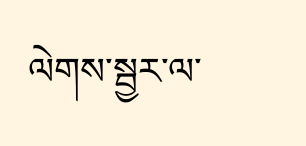ལེགས་སྦྱར་ལ་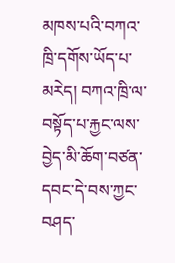མཁས་པའི་བཀའ་ཁྲི་དགོས་ཡོད་པ་མརེད། བཀའ་ཁྲི་ལ་བསྟོད་པ་རྐྱང་ལས་བྱེད་མི་ཆོག་བཙན་དབང་དེ་བས་ཀྱང་བཤད་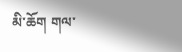མི་ཆོག གལ་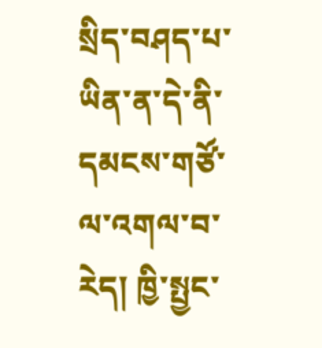སྲིད་བཤད་པ་ཡིན་ན་དེ་ནི་དམངས་གཙོ་ལ་འགལ་བ་རེད། ཁྱི་སྤྱང་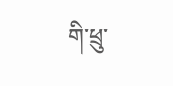གི་ཕྲུ་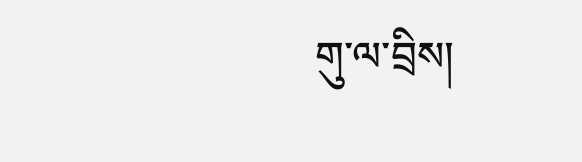གུ་ལ་བྲིས།